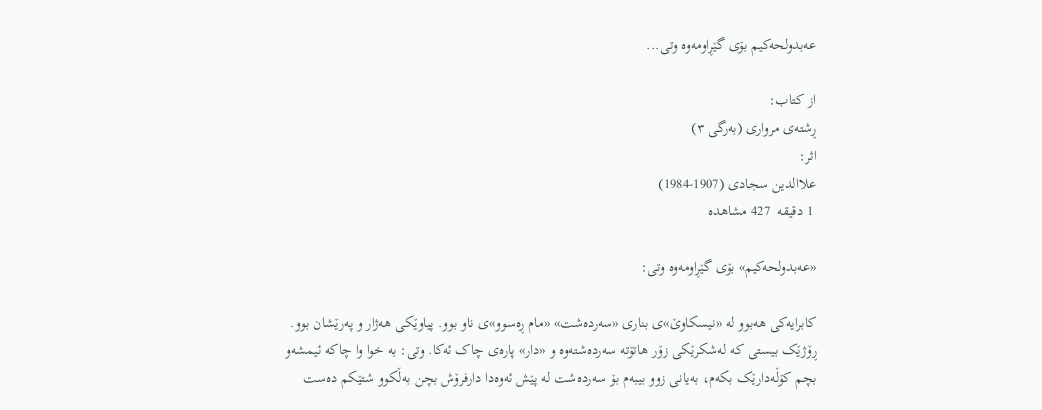عەبدولحەکیم بۆی گێڕاومەوە وتی...

از کتاب:
ڕشتەی مرواری (بەرگی ٣)
اثر:
علاالدین سجادی (1907-1984)
 1 دقیقه  427 مشاهده

«عەبدولحەکیم» بۆی گێڕاومەوە وتی:

کابرایەکی هەبوو لە «نیسکاوێ»ی بناری «سەردەشت» «مام ڕەسوو»ی ناو بوو. پیاوێکی هەژار و پەرێشان بوو. ڕۆژێک بیستی کە لەشکرێکی زۆر هاتۆتە سەردەشتەوە و «دار» پارەی چاک ئەکا. وتی: بە خوا وا چاکە ئیمشەو بچم کۆڵەدارێک بکەم، بەیانی زوو بیبەم بۆ سەردەشت لە پێش ئەوەدا دارفرۆش بچن بەڵکوو شتێکم دەست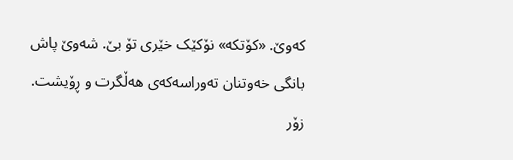کەوێ. «کۆتکە» نۆکێک خێری تۆ بێ. شەوێ پاش بانگی خەوتنان تەوراسەکەی هەڵگرت و ڕۆیشت. زۆر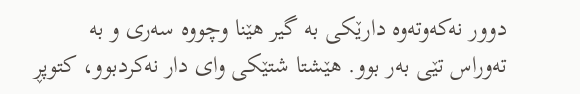دوور نەکەوتەوە دارێکی بە گیر هێنا وچووە سەری و بە تەوراس تێی بەر بوو. هێشتا شتێکی وای دار نەکردبوو، کتوپڕ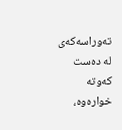تەوراسەکەی لە دەست کەوتە خوارەوە،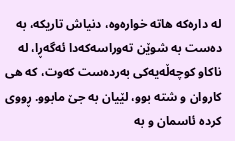لە دارەکە هاتە خوارەوە، دنیاش تاریکە، بە دەست بە شوێن تەوراسەکەدا ئەگەڕا، لە ناکاو کوچەڵەیەکی بەردەست کەوت، کە هی کاروان و شتە بوو، لێیان بە جێ مابوو. ڕووی کردە ئاسمان و بە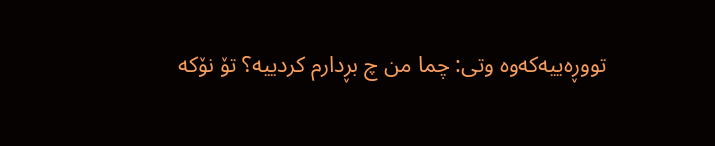تووڕەییەکەوە وتی: چما من چ بڕدارم کردییە؟ تۆ نۆکە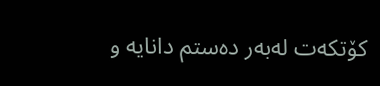کۆتکەت لەبەر دەستم دانایە و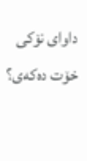داوای نۆکی خۆت دەکەی؟